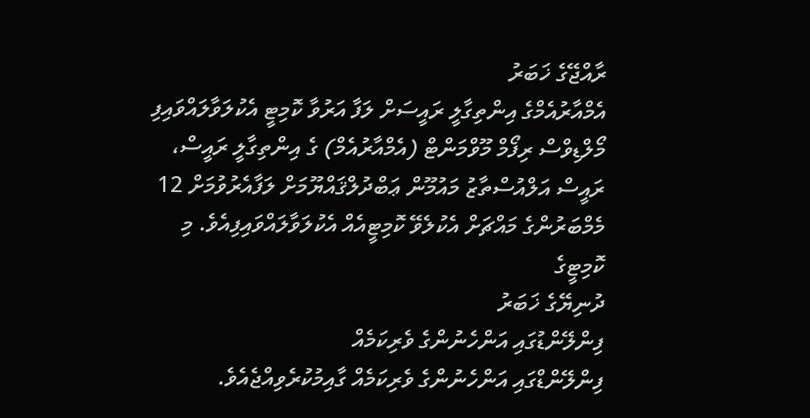ރާއްޖޭގެ ޚަބަރު
އެމްއާރުއެމްގެ އިންތިގާލީ ރައީސަށް ލަފާ އަރުވާ ކޮމިޓީ އެކުލަވާލައްވައިފި
މޯލްޑިވްސް ރިފޯމް މޫވްމަންޓް (އެމްއާރުއެމް) ގެ އިންތިގާލީ ރައީސް، ރައީސް އަލްއުސްތާޒު މައުމޫން ޢަބްދުލްޤައްޔޫމަށް ލަފާއެރުވުމަށް 12 މެމްބަރުންގެ މައްޗަށް އެކުލެވޭ ކޮމިޓީއެއް އެކުލަވާލައްވައިފިއެވެ. މި ކޮމިޓީގެ
ދުނިޔޭގެ ޚަބަރު
ފިންލޭންޑުގައި އަންހެނުންގެ ވެރިކަމެއް
ފިންލޭންޑްގައި އަންހެނުންގެ ވެރިކަމެއް ގާއިމުކުރެވިއްޖެއެވެ.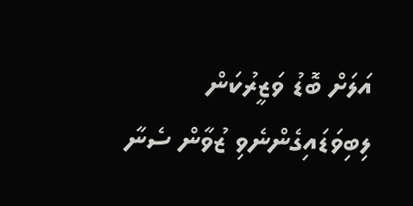އަލަށް ބޮޑު ވަޒީރުކަން ލިބިވަޑައިގެންނެވި ޒުވާން ސެނާ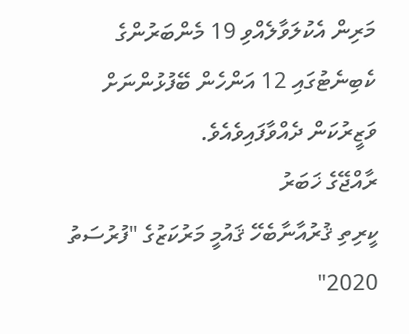މަރިން އެކުލަވާލެއްވި 19 މެންބަރުންގެ ކެބިނެޓުގައި 12 އަންހެން ބޭފުޅުންނަށް ވަޒީރުކަން ދެއްވާފައިވެއެވެ.
ރާއްޖޭގެ ޚަބަރު
ކީރިތި ޤުރުއާނާބެހޭ ޤައުމީ މަރުކަޒުގެ "ފުރުސަތު 2020"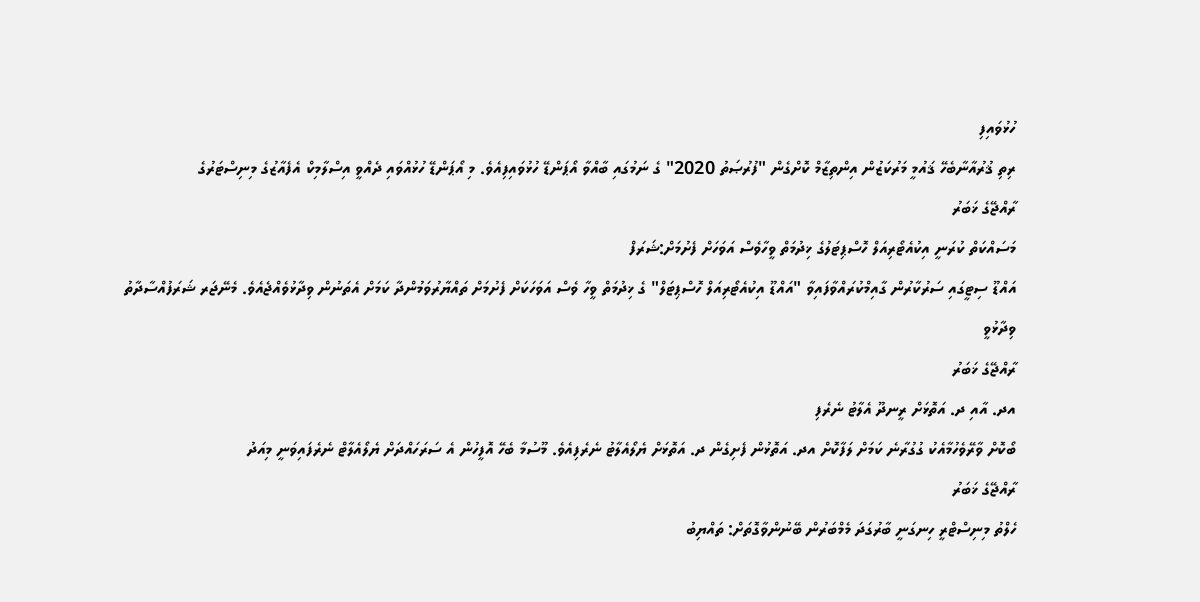ހުޅުވައިފި
ރިތި ޤުރުއާނާބެހޭ ޤައުމީ މަރުކަޒުން އިންތިޒާމް ކޮށްގެން "ފުރުޞަތު 2020" ގެ ނަމުގައި ބާއްވާ އޯޕަންޑޭ ހުޅުވައިފިއެވެ. މި އޯޕަންޑޭ ހުޅުއްވައި ދެއްވީ އިސްލާމިކް އެފެއާޒުގެ މިނިސްޓަރުގެ
ރާއްޖޭގެ ޚަބަރު
މަސައްކަތް ކުރަނީ އިކުއެޓޯރިއަލް ހޮސްޕިޓަލުގެ ޚިދުމަތް ވީހާވެސް އަވަހަށް ފެށުމަށް:ޝަރަފް
އައްޑޫ ސިޓީގައި ސަރުކާރުން ގާއިމްކުރައްވާފައިވާ "އައްޑޫ އިކުއެޓޯރިއަލް ހޮސްޕިޓަލް" ގެ ޚިދުމަތް ވީހާ ވެސް އަވަހަކަށް ފެށުމަށް ތައްޔާރުވަމުންދާ ކަމަށް އެތަނުން ވިދާޅުވެއްޖެއެވެ. މެނޭޖަރ ޝަރަފުއްސާދާތު ވިދާޅުވީ
ރާއްޖޭގެ ޚަބަރު
އދ. އާއި ދ. އަތޮޅަށް ރީނދޫ އެލާޓު ނެރެފި
ބޯކޮށް ވާރޭވެހުމާއެކު ގުގުރާނެ ކަމަށް ލަފާކޮށް އދ. އަތޮޅުން ފެށިގެން ދ. އަތޮޅަށް ޔެލޯއެލާޓު ނެރެފިއެވެ. މޫސުމާ ބެހޭ އޮފީހުން އެ ސަރަހައްދަށް ޔެލޯއެލާޓް ނެރެފައިވަނީ މިއަދު
ރާއްޖޭގެ ޚަބަރު
ހެލްތު މިނިސްޓްރީ ހިނގަނީ ބާރުގަދަ މެމްބަރުން ބޭނުންވާގޮތަށް: ތައްޔިބު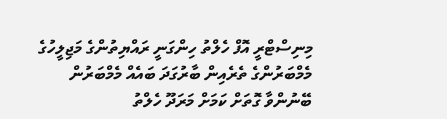މިނިސްޓްރީ އޮފް ހެލްތު ހިންގަނީ ރައްޔިތުންގެ މަޖިލީހުގެ މެމްބަރުންގެ ތެރެއިން ބާރުގަދަ ބައެއް މެމްބަރުން ބޭނުންވާ ގޮތަށް ކަމަށް މަރަދޫ ހެލްތު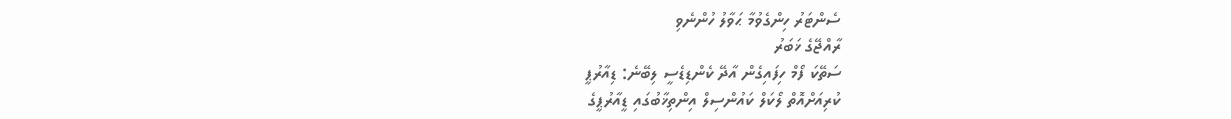ސެންޓަރު ހިންގެވުމާ ޙަވާލު ހުންނެވި
ރާއްޖޭގެ ޚަބަރު
ސަތޭކަ ފޯމް ހިފައިގެން އާދޭ ކެންޑިޑެސީ ލިބޭނެ: ޑިއާރުޕީ
ކުރިއަށްއޮތް ލޯކަލް ކައުންސިލް އިންތިޚާބުގައި ޑީއާރުޕީގެ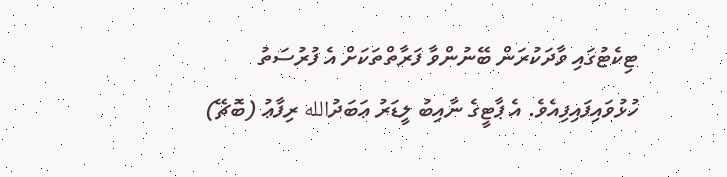ޓިކެޓުގައި ވާދަކުރަން ބޭނުންވާ ފަރާތްތަކަށް އެ ފުރުސަތު ހުޅުވައިފައިފިއެވެ. އެ ޕާޓީގެ ނާއިބު ލީޑަރު ޢަބަދުالله ރިފާޢު (ބޮޗޭ)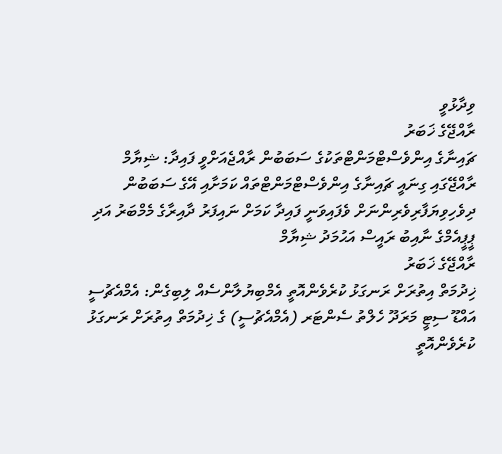ވިދާޅުވީ
ރާއްޖޭގެ ޚަބަރު
ޗައިނާގެ އިންވެސްޓްމަންޓްތަކުގެ ސަބަބުން ރާއްޖެއަށްވީ ފައިދާ: ޝިޔާމް
ރާއްޖޭގައި ގިނައީ ޗައިނާގެ އިންވެސްޓްމަންޓްތައް ކަމަށާއި އޭގެ ސަބަބުން ދިވެހިވިޔަފާރިވެރިންނަށް ވެފައިވަނީ ފައިދާ ކަމަށް ނައިފަރު ދާއިރާގެ މެމްބަރު އަދި ޕީޕީއެމްގެ ނާއިބު ރައީސް އަޙުމަދު ޝިޔާމް
ރާއްޖޭގެ ޚަބަރު
ޚިދުމަތް އިތުރަށް ރަނގަޅު ކުރެވެންއޮތީ އެމްބިޔުލާންސެއް ލިބިގެން: އެމްއެޗުސީ
އައްޑޫ ސިޓީ މަރަދޫ ހެލްތު ސެންޓަރ (އެމްއެޗުސީ) ގެ ޚިދުމަތް އިތުރަށް ރަނގަޅު ކުރެވެންއޮތީ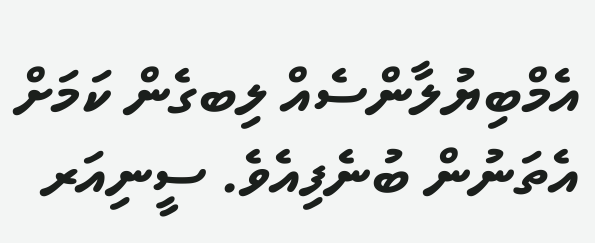އެމްބިޔުލާންސެއް ލިބގެން ކަމަށް އެތަނުން ބުނެފިއެވެ. ސީނިއަރ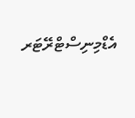އެޑްމިނިސްޓްރޭޓަރ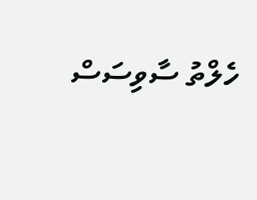ހެލްތު ސާވިސަސް